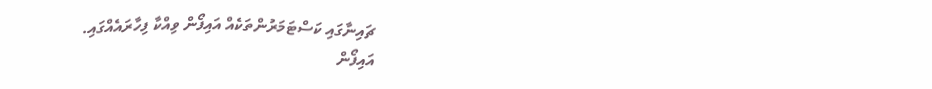ޗައިނާގައި ކަސްޓަމަރުންތަކެއް އައިފޯން ވިއްކާ ފިހާރައެއްގައި.
އައިފޯން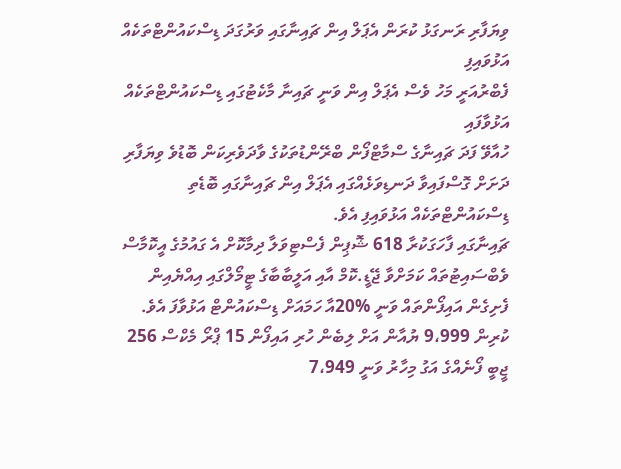ވިޔަފާރި ރަނގަޅު ކުރަން އެޕަލް އިން ޗައިނާގައި ވަރުގަދަ ޑިސްކައުންޓްތަކެއް އަޅުވައިފި
ފެބްރުއަރީ މަހު ވެސް އެޕަލް އިން ވަނީ ޗައިނާ މާކެޓުގައި ޑިސްކައުންޓްތަކެއް އަޅުވާފައި
ހުއާވޭ ފަދަ ޗައިނާގެ ސްމާޓްފޯން ބްރޭންޑުތަކުގެ ވާދަވެރިކަން ބޮޑުވެ ވިޔަފާރި  ދަށަށް ގޮސްފައިވާ ދަނޑިވަޅެއްގައި އެޕަލް އިން ޗައިނާގައި ބޮޑެތި ޑިސްކައުންޓްތަކެއް އަޅުވައިފި އެވެ.
ޗައިނާގައި ފާހަގަކުރާ 618 ޝޮޕިން ފެސްޓިވަލާ ދިމާކޮށް އެ ގައުމުގެ އީކޮމާސް ވެބްސައިޓުތައް ކަމަށްވާ ޖޭޑީ.ކޮމް އާއި އަލީބާބާގެ ޓީމޯލްގައި އިއްޔެއިން ފެށިގެން އައިފޯންތައް ވަނީ %20އާ ހަމައަށް ޑިސްކައުންޓް އަޅުވާފަ އެވެ.
ކުރިން 9،999 ޔުއާން އަށް ލިބެން ހުރި އައިފޯން 15 ޕްރޯ މެކްސް 256 ޖީބީ ފޯނެއްގެ އަގު މިހާރު ވަނީ 7،949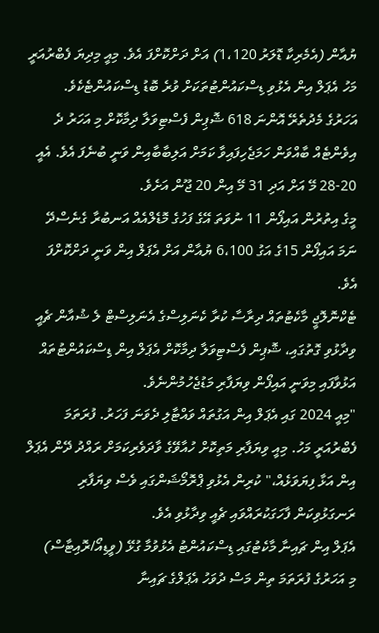ޔުއާން (އެމެރިކާ ޑޮލަރު 1،120) އަށް ދަށްކޮށްފަ އެވެ. މިއީ މިދިޔަ ފެބްރުއަރީ މަހު އެޕަލް އިން އެޅުވި ޑިސްކައުންޓުތަކަށް ވުރެ ބޮޑު ޑިސްކައުންޓެކެވެ.
އަހަރުގެ މެދުތެރޭ އޮންނަ 618 ޝޮޕިން ފެސްޓިވަލާ ދިމާކޮށް މި އަހަރު ދެ އިވެންޓެއް ބާއްވަން ހަމަޖެހިފައިވާ ކަމަށް އަލިބާބާއިން ވަނީ ބުނެފަ އެވެ. އެއީ 20-28 މޭ އަށް އަދި 31 މޭ އިން 20 ޖޫން އަށެވެ.
މީގެ އިތުރުން އައިފޯން 11 ނުވަތަ އޭގެ ފަހުގެ މޮޑެލްއެއް އަނބުރާ ގެނެސްދޭ ނަމަ އައިފޯން 15ގެ އަގު 6،100 ޔުއާން އަށް އެޕަލް އިން ވަނީ ދަށްކޮށްފަ އެވެ.
ޓެކްނޮލޮޖީ މާކެޓުތައް ދިރާސާ ކުރާ ކެނަލިސްގެ އެނަލިސްޓް ލެ ޝުއާން ޗެއީ ވިދާޅުވި ގޮތުގައި، ޝޮޕިން ފެސްޓިވަލާ ދިމާކޮށް އެޕަލް އިން ޑިސްކައުންޓުތައް އަޅުވާފައި މިވަނީ އައިފޯން ވިޔަފާރި މަޑުޖެހުމުންނެވެ.
"މިއީ 2024 ގައި އެޕަލް އިން އަގުތައް ވައްޓާލި ދެވަނަ ފަހަރު. ފުރަތަމަ ފެބްރުއަރީ މަހު. މިއީ ވިޔަފާރި މަތިކޮށް ހުއާވޭގެ ވާދަވެރިކަމަށް ރައްދު ދޭން އެޕަލް އިން އަޅާ ފިޔަވަޅެއް،" ކުރިން އެޅުވި ޕްރޮމޯޝަންގައި ވެސް ވިޔަފާރި ރަނގަޅުވިކަން ފާހަގަކުރައްވައި ޗެއީ ވިދާޅުވި އެވެ.
އެޕަލް އިން ޗައިނާ މާކެޓުގައި ޑިސްކައުންޓު އެޅުވުމާ ގުޅޭ (ވީޑިއޯ/ރޮއިޓާސް)
މި އަހަރުގެ ފުރަތަމަ ތިން މަސް ދުވަހު އެޕަލްގެ ޗައިނާ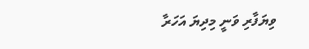ވިޔަފާރި ވަނީ މިދިޔަ އަހަރާ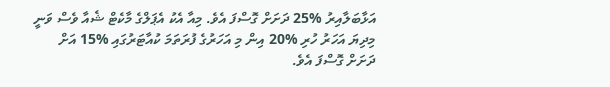އަޅާބަލާއިރު %25 ދަށަށް ގޮސްފަ އެވެ. މިއާ އެކު އެޕަލްގެ މާކެޓް ޝެއާ ވެސް ވަނީ މިދިޔަ އަހަރު ހުރި %20 އިން މި އަހަރުގެ ފުރަތަމަ ކުއާޓަރުގައި %15 އަށް ދަށަށް ގޮސްފަ އެވެ.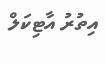އިތުރު އާޓިކަލް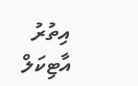އިތުރު އާޓިކަލް